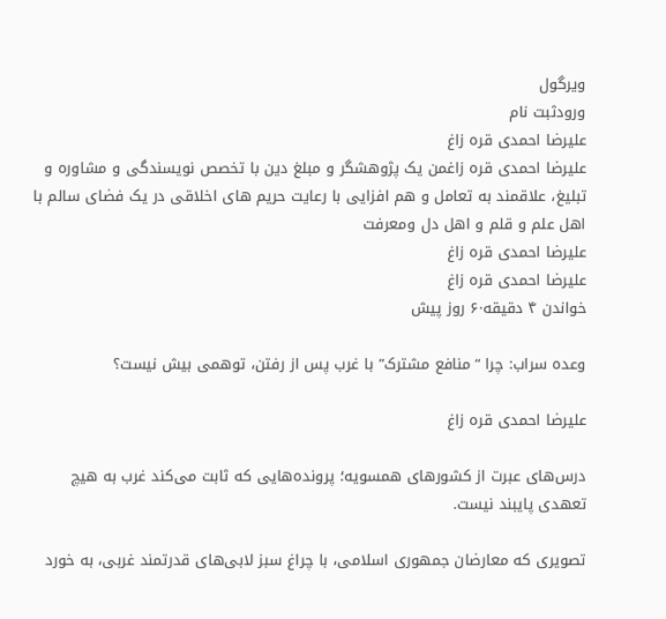ویرگول
ورودثبت نام
علیرضا احمدی قره زاغ
علیرضا احمدی قره زاغمن یک پژوهشگر و مبلغ دین با تخصص نویسندگی و مشاوره و تبلیغ، علاقمند به تعامل و هم افزایی با رعایت حریم های اخلاقی در یک فضای سالم با اهل علم و قلم و اهل دل ومعرفت
علیرضا احمدی قره زاغ
علیرضا احمدی قره زاغ
خواندن ۴ دقیقه·۶ روز پیش

وعده سراب: چرا “منافع مشترک” با غرب پس از رفتن، توهمی بیش نیست؟

علیرضا احمدی قره زاغ

درس‌های عبرت از کشورهای همسویه؛ پرونده‌هایی که ثابت می‌کند غرب به هیچ تعهدی پایبند نیست.

تصویری که معارضان جمهوری اسلامی، با چراغ سبز لابی‌های قدرتمند غربی، به خورد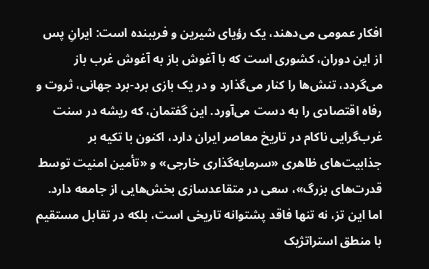افکار عمومی می‌دهند، یک رؤیای شیرین و فریبنده است: ایرانِ پس از این دوران، کشوری است که با آغوش باز به آغوش غرب باز می‌گردد، تنش‌ها را کنار می‌گذارد و در یک بازی برد-برد جهانی، ثروت و رفاه اقتصادی را به دست می‌آورد. این گفتمان، که ریشه در سنت غرب‌گرایی ناکام در تاریخ معاصر ایران دارد، اکنون با تکیه بر جذابیت‌های ظاهری «سرمایه‌گذاری خارجی» و «تأمین امنیت توسط قدرت‌های بزرگ»، سعی در متقاعدسازی بخش‌هایی از جامعه دارد. اما این تز، نه تنها فاقد پشتوانه تاریخی است، بلکه در تقابل مستقیم با منطق استراتژیک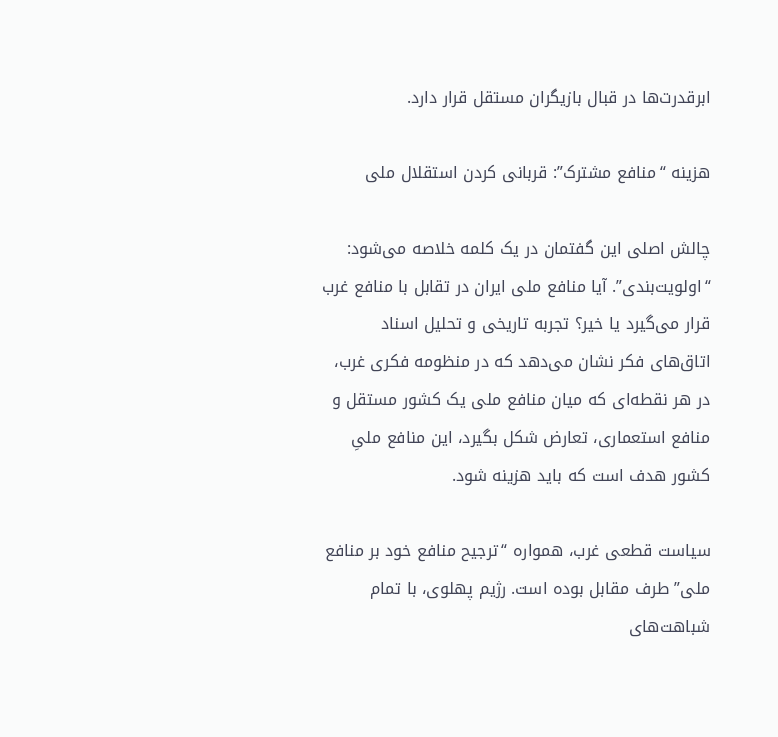ابرقدرت‌ها در قبال بازیگران مستقل قرار دارد.

هزینه “منافع مشترک”: قربانی کردن استقلال ملی

چالش اصلی این گفتمان در یک کلمه خلاصه می‌شود: “اولویت‌بندی”. آیا منافع ملی ایران در تقابل با منافع غرب قرار می‌گیرد یا خیر؟ تجربه تاریخی و تحلیل اسناد اتاق‌های فکر نشان می‌دهد که در منظومه فکری غرب، در هر نقطه‌ای که میان منافع ملی یک کشور مستقل و منافع استعماری، تعارض شکل بگیرد، این منافع ملیِ کشور هدف است که باید هزینه شود.

سیاست قطعی غرب، همواره “ترجیح منافع خود بر منافع ملی” طرف مقابل بوده است. رژیم پهلوی، با تمام شباهت‌های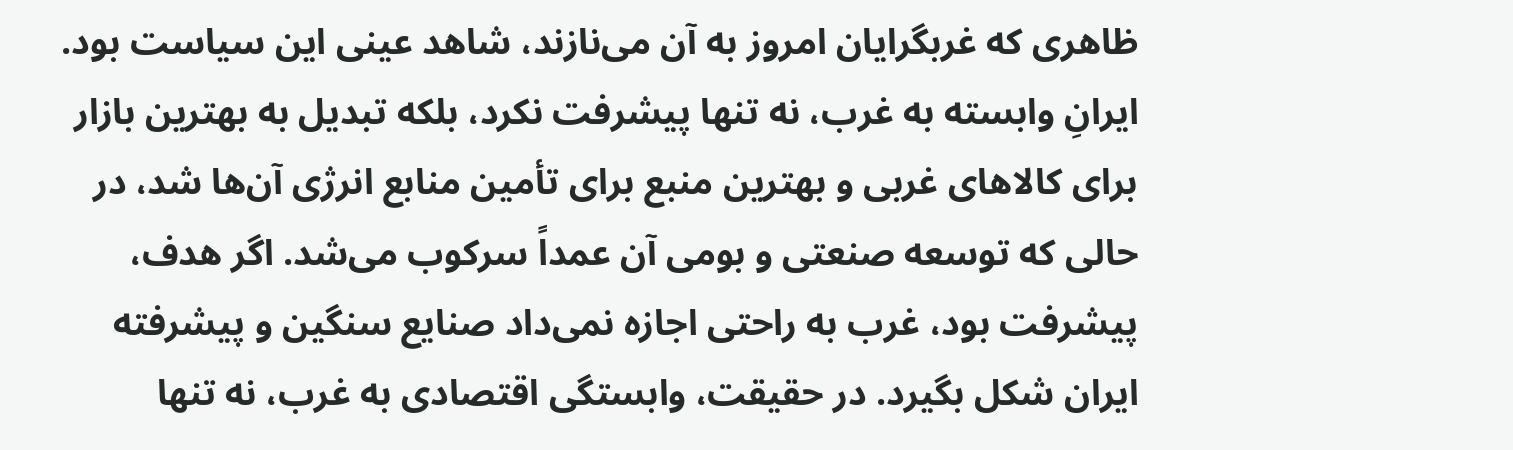ظاهری که غربگرایان امروز به آن می‌نازند، شاهد عینی این سیاست بود. ایرانِ وابسته به غرب، نه تنها پیشرفت نکرد، بلکه تبدیل به بهترین بازار برای کالاهای غربی و بهترین منبع برای تأمین منابع انرژی آن‌ها شد، در حالی که توسعه صنعتی و بومی آن عمداً سرکوب می‌شد. اگر هدف، پیشرفت بود، غرب به راحتی اجازه نمی‌داد صنایع سنگین و پیشرفته ایران شکل بگیرد. در حقیقت، وابستگی اقتصادی به غرب، نه تنها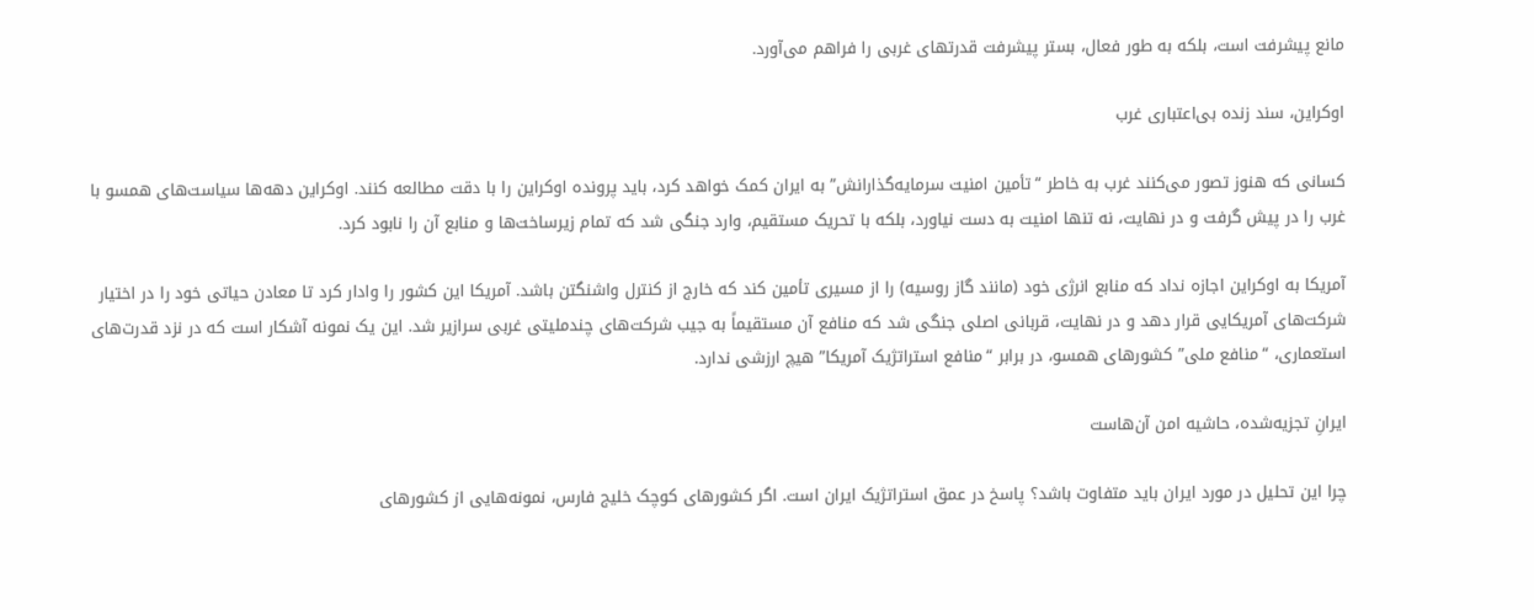مانع پیشرفت است، بلکه به طور فعال، بستر پیشرفت قدرتهای غربی را فراهم می‌آورد.

اوکراین، سند زنده بی‌اعتباری غرب

کسانی که هنوز تصور می‌کنند غرب به خاطر “تأمین امنیت سرمایه‌گذارانش” به ایران کمک خواهد کرد، باید پرونده اوکراین را با دقت مطالعه کنند. اوکراین دهه‌ها سیاست‌های همسو با غرب را در پیش گرفت و در نهایت، نه تنها امنیت به دست نیاورد، بلکه با تحریک مستقیم، وارد جنگی شد که تمام زیرساخت‌ها و منابع آن را نابود کرد.

آمریکا به اوکراین اجازه نداد که منابع انرژی خود (مانند گاز روسیه) را از مسیری تأمین کند که خارج از کنترل واشنگتن باشد. آمریکا این کشور را وادار کرد تا معادن حیاتی خود را در اختیار شرکت‌های آمریکایی قرار دهد و در نهایت، قربانی اصلی جنگی شد که منافع آن مستقیماً به جیب شرکت‌های چندملیتی غربی سرازیر شد. این یک نمونه آشکار است که در نزد قدرت‌های استعماری، “منافع ملی” کشورهای همسو، در برابر “منافع استراتژیک آمریکا” هیچ ارزشی ندارد.

ایرانِ تجزیه‌شده، حاشیه امن آن‌هاست

چرا این تحلیل در مورد ایران باید متفاوت باشد؟ پاسخ در عمق استراتژیک ایران است. اگر کشورهای کوچک خلیج فارس، نمونه‌هایی از کشورهای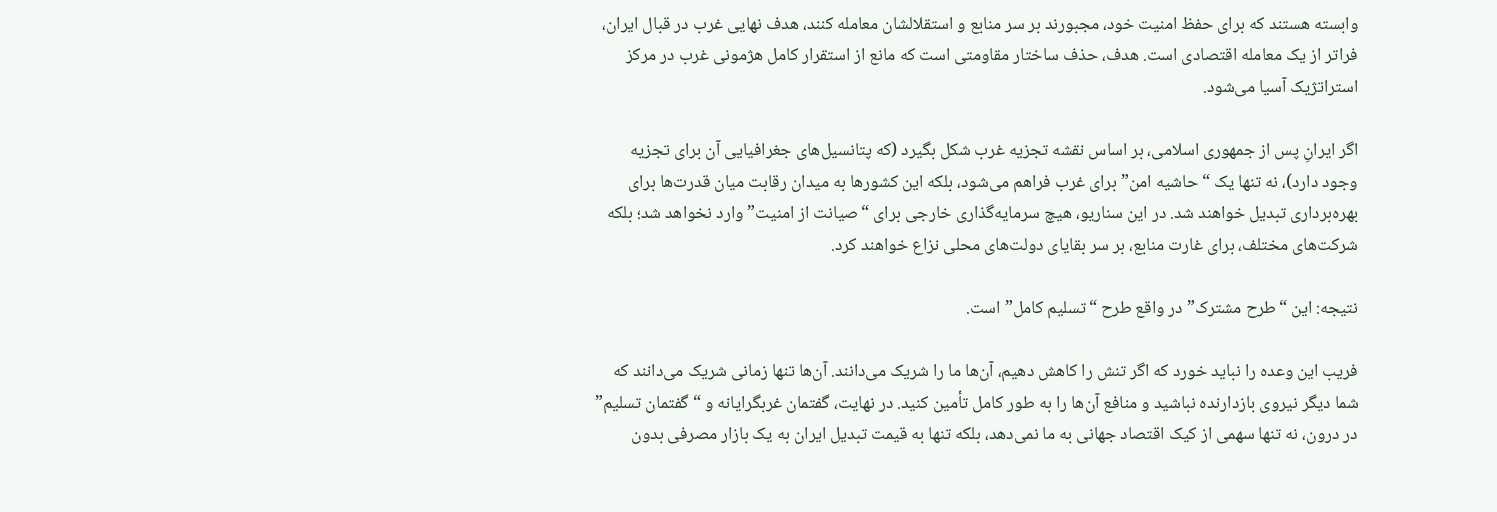وابسته هستند که برای حفظ امنیت خود، مجبورند بر سر منابع و استقلالشان معامله کنند، هدف نهایی غرب در قبال ایران، فراتر از یک معامله اقتصادی است. هدف، حذف ساختار مقاومتی است که مانع از استقرار کامل هژمونی غرب در مرکز استراتژیک آسیا می‌شود.

اگر ایرانِ پس از جمهوری اسلامی، بر اساس نقشه تجزیه غرب شکل بگیرد (که پتانسیل‌های جغرافیایی آن برای تجزیه وجود دارد)، نه تنها یک “حاشیه امن” برای غرب فراهم می‌شود، بلکه این کشورها به میدان رقابت میان قدرت‌ها برای بهره‌برداری تبدیل خواهند شد. در این سناریو، هیچ سرمایه‌گذاری خارجی برای “صیانت از امنیت” وارد نخواهد شد؛ بلکه شرکت‌های مختلف، برای غارت منابع، بر سر بقایای دولت‌های محلی نزاع خواهند کرد.

نتیجه: این “طرح مشترک” در واقع طرح “تسلیم کامل” است.

فریب این وعده را نباید خورد که اگر تنش را کاهش دهیم، آن‌ها ما را شریک می‌دانند. آن‌ها تنها زمانی شریک می‌دانند که شما دیگر نیروی بازدارنده نباشید و منافع آن‌ها را به طور کامل تأمین کنید. در نهایت، گفتمان غربگرایانه و “گفتمان تسلیم” در درون، نه تنها سهمی از کیک اقتصاد جهانی به ما نمی‌دهد، بلکه تنها به قیمت تبدیل ایران به یک بازار مصرفی بدون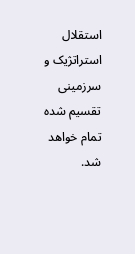استقلال استراتژیک و سرزمینی تقسیم شده تمام خواهد شد.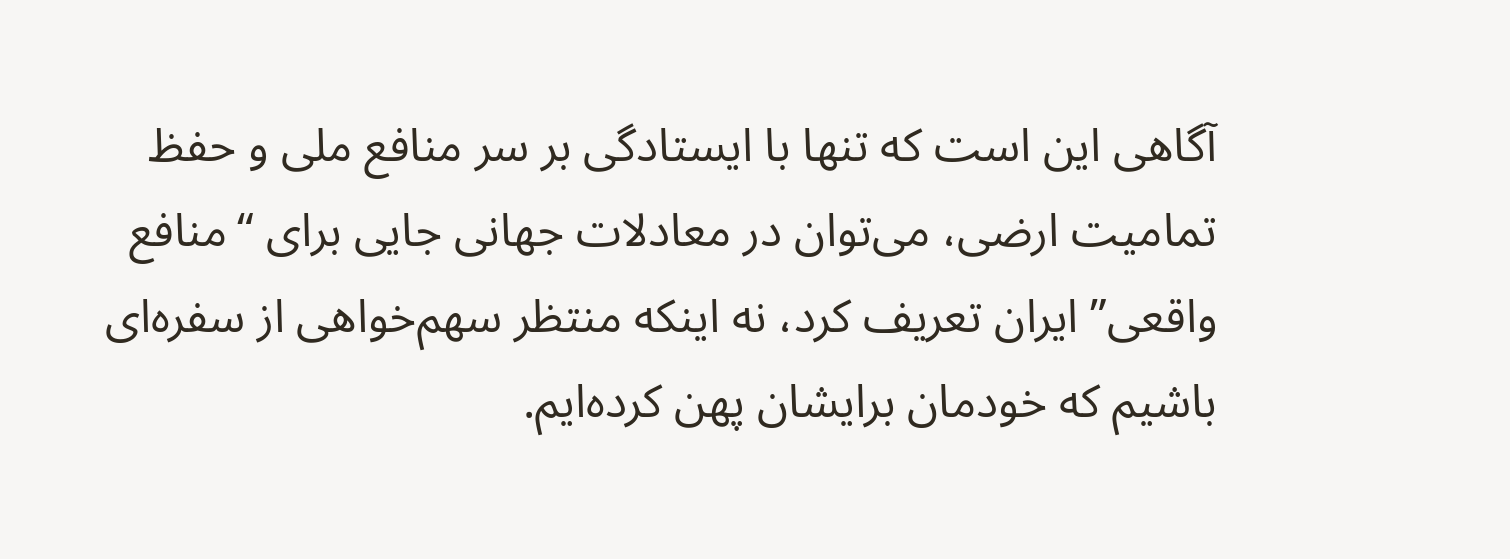آگاهی این است که تنها با ایستادگی بر سر منافع ملی و حفظ تمامیت ارضی، می‌توان در معادلات جهانی جایی برای “منافع واقعی” ایران تعریف کرد، نه اینکه منتظر سهم‌خواهی از سفره‌ای باشیم که خودمان برایشان پهن کرده‌ایم.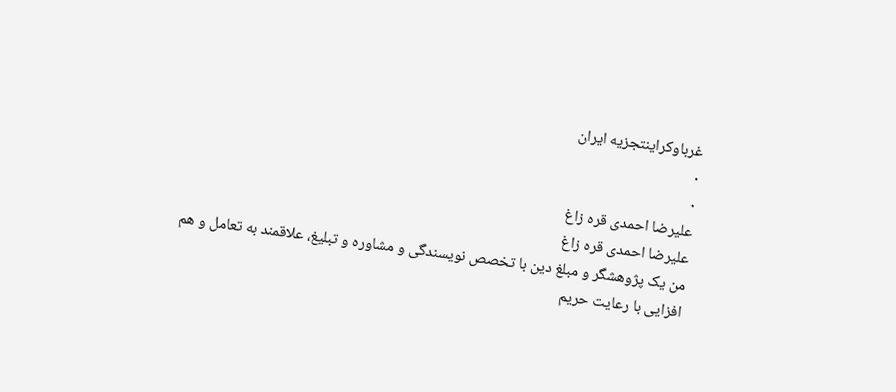غرباوکراینتجزیه ایران
۰
۰
علیرضا احمدی قره زاغ
علیرضا احمدی قره زاغ
من یک پژوهشگر و مبلغ دین با تخصص نویسندگی و مشاوره و تبلیغ، علاقمند به تعامل و هم افزایی با رعایت حریم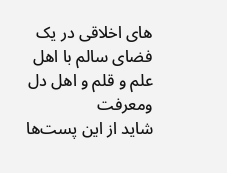های اخلاقی در یک فضای سالم با اهل علم و قلم و اهل دل ومعرفت
شاید از این پست‌ها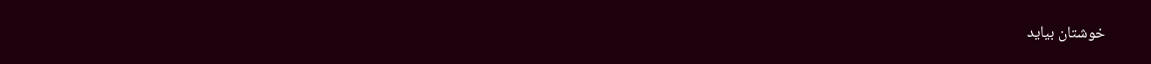خوشتان بیاید